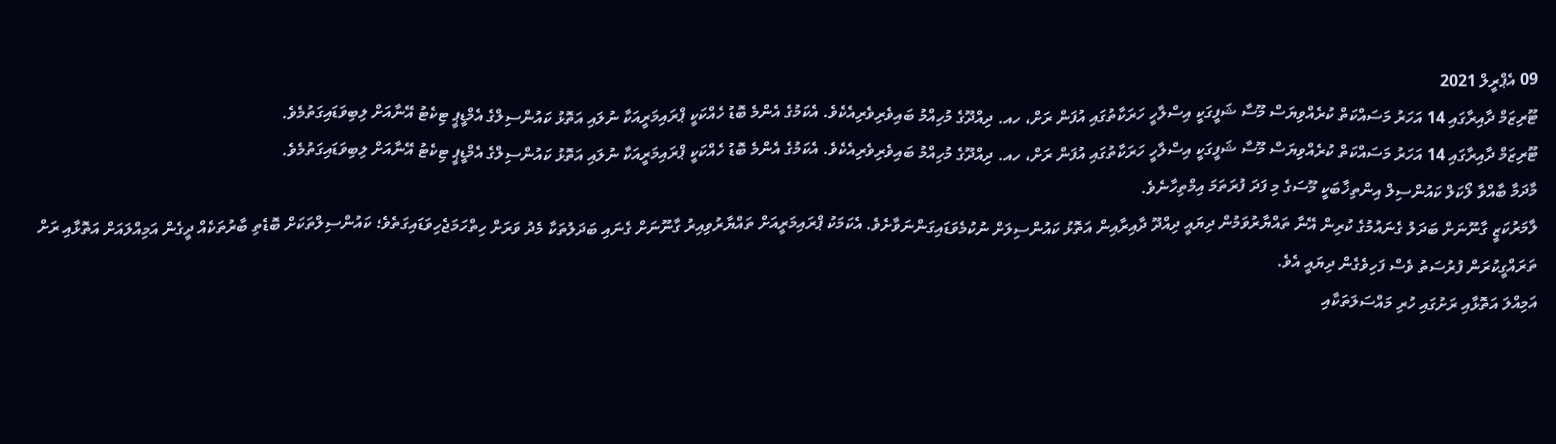09 އެޕްރީލް 2021
ޓޫރިޒަމް ދާއިރާގައި 14 އަހަރު މަސައްކަތް ކުރެއްވިޔަސް މޫސާ ޝަފީގަކީ އިސްލާހީ ހަރަކާތުގައި އުފަން ރަށް، ހއ. ދިއްދޫގެ މުހިއްމު ބައިވެރިވެރިއެކެވެ. އެކަމުގެ އެންމެ ބޮޑު ހެއްކަކީ ޕްރައިމަރީއަކާ ނުލައި އަތޮޅު ކައުންސިލްގެ އެމްޑީޕީ ޓިކެޓު އޭނާއަށް ލިބިވަޑައިގަތުމެވެ.
ޓޫރިޒަމް ދާއިރާގައި 14 އަހަރު މަސައްކަތް ކުރެއްވިޔަސް މޫސާ ޝަފީގަކީ އިސްލާހީ ހަރަކާތުގައި އުފަން ރަށް، ހއ. ދިއްދޫގެ މުހިއްމު ބައިވެރިވެރިއެކެވެ. އެކަމުގެ އެންމެ ބޮޑު ހެއްކަކީ ޕްރައިމަރީއަކާ ނުލައި އަތޮޅު ކައުންސިލްގެ އެމްޑީޕީ ޓިކެޓު އޭނާއަށް ލިބިވަޑައިގަތުމެވެ.
މާދަމާ ބާއްވާ ލޯކަލް ކައުންސިލް އިންތިޚާބަކީ މޫސަގެ މި ފަދަ ފުރަތަމަ އިމްތިހާނެވެ.
ލާމަރުކަޒީ ގާނޫނަށް ބަދަލު ގެނައުމުގެ ކުރިން އޭނާ ތައްޔާރުވަމުން ދިޔައީ ދިއްދޫ ދާއިރާއިން އަތޮޅު ކައުންސިލަށް ނުކުމެވަޑައިގަންނަވާށެވެ. އެކަމަކު ޕްރައިމަރީއަށް ތައްޔާރުވިއިރު ގާނޫނަށް ގެނައި ބަދަލުތަކާ މެދު ވަރަށް ހިތްހަމަޖެހިވަޑައިގަތެވެ؛ ކައުންސިލްތަކަށް ބޮޑެތި ބާރުތަކެއް ދީގެން އަމިއްލައަށް އަތޮޅާއި ރަށް ތަރައްގީކުރަން ފުރުސަތު ވެސް ފަހިވެގެން ދިޔައީ އެވެ.
އަމިއްލަ އަތޮޅާއި ރަށުގައި ހުރި މައްސަލަތަކާއި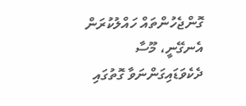ގޮންޖެހުންތައް ހައްލުކުރަން އެނގޭނީ، މޫސާ ދެކެވަޑައިގަންނަވާ ގޮތުގައި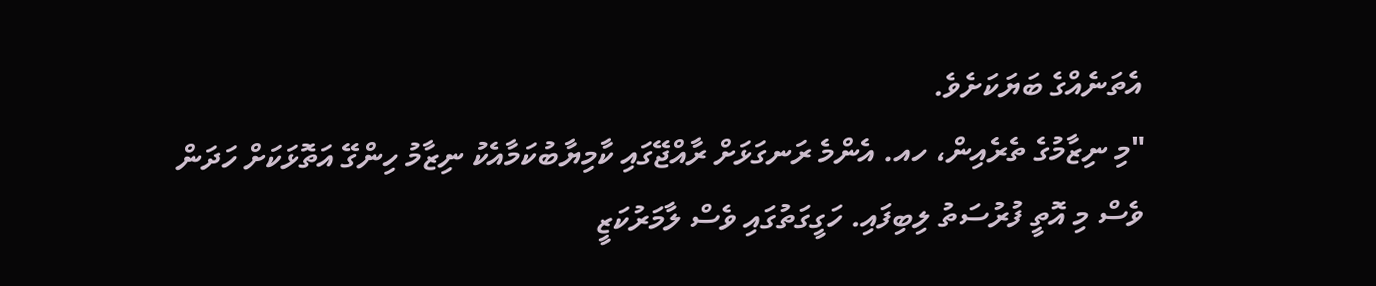އެތަނެއްގެ ބަޔަކަށެވެ.
"މި ނިޒާމުގެ ތެރެއިން، ހއ. އެންމެ ރަނގަޅަށް ރާއްޖޭގައި ކާމިޔާބުކަމާއެކު ނިޒާމު ހިންގޭ އަތޮޅަކަށް ހަދަން ވެސް މި އޮތީ ފުރުސަތު ލިބިފައި. ހަގީގަތުގައި ވެސް ލާމަރުކަޒީ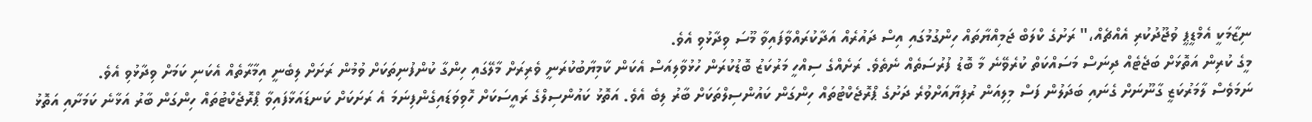ނިޒާމަކީ އެމްޑީޕީ ވުޖޫދުކުރި އެއްޗެއް،" ރަށުގެ ކްލަބް ޖަމިއްޔާތައް ހިންގުމުގައި އިސް ދައުރެއް އަދާކުރައްވާފައިވާ މޫސަ ވިދާޅުވި އެވެ.
މީގެ ކުރިން އަތޮޅަށް ބަޖެޓެއް ދިނަސް މަސައްކަތް ކުރެވޭނެ މާ ބޮޑު ފުރުސަތެއް ނެތެވެ. ރަށެއްގެ ސިއްހީ މަރުކަޒު ބޮޑުކުރަން ހުޅުވާލިއަސް އެކަން ކާމިޔާބުކުރަނީ ވެރިރަށް މާލޭގައި ހިންގާ ކުންފުނިތަކަށް ވުމުން ރަށަށް ލިބެނީ އިމާރާތެއް އެކަނި ކަމަށް ވިދާޅުވި އެވެ.
ނަމަވެސް ލާމަރުކަޒީ ގާނޫނަށް ގެނައި ބަދަލުން ފަސް މިލިއަން ރުފިޔާއަށްވުރެ ދަށުގެ ޕްރޮޖެކްޓުތައް ހިންގަން ކައުންސިލްތަކަށް ބާރު ލިބެ އެވެ. އަތޮޅު ކައުންސިލްގެ ރައީސަކަށް ހޮވިވަޑައިގެންފިނަމަ އެ ރަށަކަށް ކަނޑައަޅާފައިވާ ޕްރޮޖެކްޓުތައް ހިންގަން ބާރު އަޅާނެ ކަމަށާއި އަތޮޅު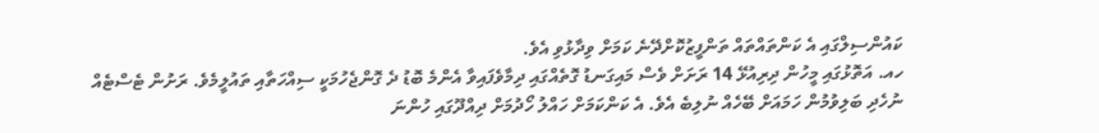ކައުންސިލްގައި އެ ކަންތައްތައް ތަންފީޒުކޮށްދޭނެ ކަމަށް ވިދާޅުވި އެވެ.
ހއ. އަތޮޅުގައި މީހުން ދިރިއުޅޭ 14 ރަށަށް ވެސް މައިގަނޑު ގޮތެއްގައި ދިމާވެފައިވާ އެންމެ ބޮޑު ދެ ގޮންޖެހުމަކީ ސިއްހަތާއި ތައުލީމެވެ. ރަށުން ޓެސްޓެއް ނުހެދި ބަލިވުމުން ހަމައަށް ބޭހެއް ނުލިބެ އެވެ. އެ ކަންކަމަށް ހައްލު ހޯދުމަށް ދިއްދޫގައި ހުންނަ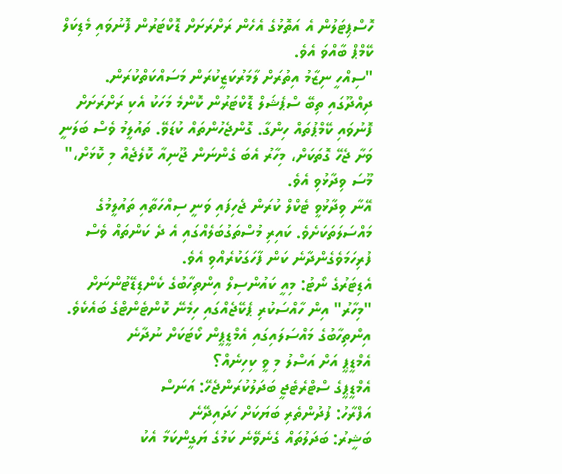ހޮސްޕިޓަލުން އެ އަތޮޅުގެ އެހެން ރަށްރަށަށް ޑޮކްޓަރުން ފޮނުވައި މެޑިކަލް ކޭމްޕް ބާއްވަ އެވެ.
"ސިއްހީ ނިޒާމު އިތުރަށް ލާމަރުކަޒީކުރަން މަސައްކަތްކުރަން. ދިއްދޫގައި ތިބޭ ސްޕެޝަލް ޑޮކްޓަރުން ކޮންމެ މަހަކު އެކި ރަށްރަށަށް ފޮނުވައި ކޭމްޕުތައް ހިންގާ. ގޮންޖެހުންތައް ކުޑަވޭ. ތައުލީމު ވެސް ބަލަނީ ވަށާ ޖެހޭ ގޮތަކަށް، މިހާރު އެބަ ގެންނަން ޖޫނިއާ ކޮލެޖެއް މި ކޮޅަށް،" މޫސަ ވިދާޅުވި އެވެ.
އޭނާ ވިދާޅުވީ ޓެކްލް ކުރަން ޖެހިފައި ވަނީ ސިއްހަތާއި ތައުލީމުގެ މައްސަލަތަކަށެވެ. ކައިރި މުސްތަގުބަލެއްގައި އެ ދެ ކަންތައް ވެސް ފުރިހަމަވެގެންދާނެ ކަން ފާހަގަކުރެއްވި އެވެ.
އެޑިޓަރުގެ ނޯޓު: މިއީ ކައުންސިލް އިންތިހާބުގެ ކެންޑިޑޭޓުންނަށް "މިހާރު" އިން ހާއްސަކުރި ޕެކޭޖެއްގައި ހިމެނޭ ކޮންޓެންޓްގެ ބައެކެވެ.
އިންތިހާބުގެ މައްސަލައިގައި އެމްޑީޕީން ކޯޓަކަށް ނުދާނެ
އެމްޑީޕީ އަށް އަސްލު މި ވީ ކިހިނެއް؟
އެމްޑީޕީގެ ސްޓްރެޓެޖީ ބަދަލުކުރަންޖެހޭ: އަނަސް
އަފްރާހު: ފުދުންތެރި ބަޔަކަށް ހަދައިދޭނެ
ބަޝީރު: ބަދަލުތައް ގެނެވޭނެ ކަމުގެ ޔަގީންކަމާ އެކު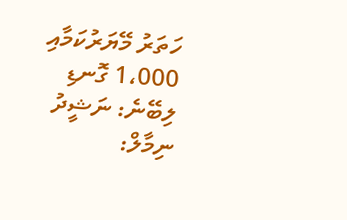ހަތަރު މޭޔަރުކަމާއި 1،000 ގޮނޑި ލިބޭނެ: ނަޝީދު
ނިމާލް: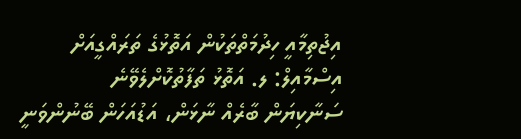އިޖުތިމާއީ ހިދުމަތްތަކުން އަތޮޅުގެ ތަރައްގީއަށް
އިސްމާއިލް: ލ. އަތޮޅު ތަފާތުކޮށްލެވޭނެ
ސަނާކިޔަން ބާރެއް ނާޅަން، އަޑުއަހަން ބޭނުންވަނީ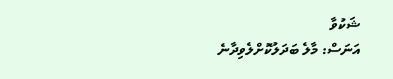ޝަކުވާ
އަނަސް: މާލެ ބަދަލުކޮށްލެވިދާނެ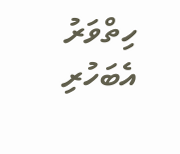ހިތްވަރު އެބަހުރި